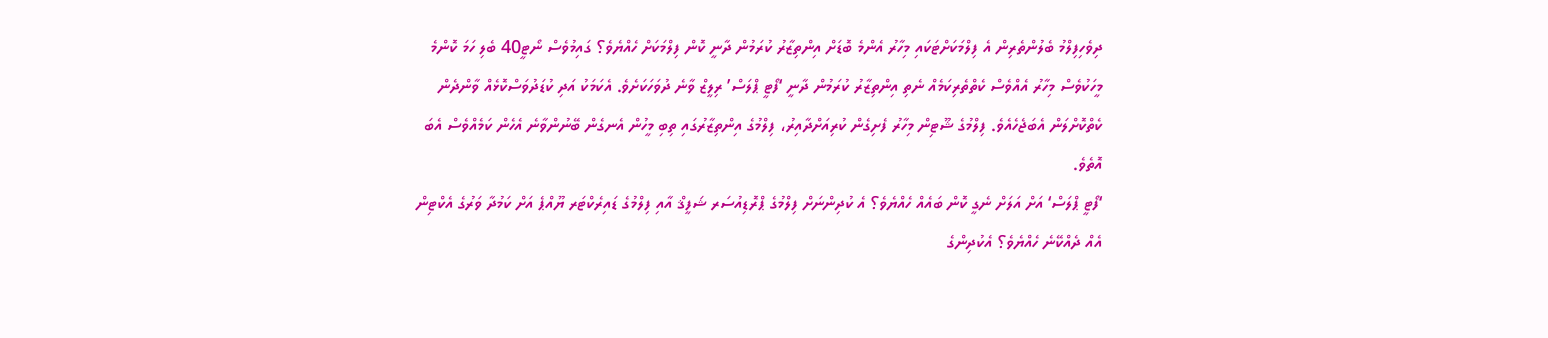ދިވެހިފިލްމު ބެލުންތެރިން އެ ފިލްމަކަށްޓަކައި މިހާރު އެންމެ ބޮޑަށް އިންތިޒާރު ކުރަމުން ދާނީ ކޮން ފިލްމަކަށް ހެއްޔެވެ؟ ގައިމުވެސް ނޯޓީ40 ބެލި ހަމަ ކޮންމެ މީހަކުވެސް މިހާރު އެއްވެސް ކެތްތެރިކަމެއް ނެތި އިންތިޒާރު ކުރަމުން ދާނީ ‘ފޯޓީ ޕްލަސް’ ރިލީޒް ވާނެ ދުވަހަކަށެވެ. އެކަމަކު އަދި ކުޑަދުވަސްކޮޅެއް ވާންދެން ކެތްކޮށްލަން އެބަޖެހެއެވެ. ފިލްމުގެ ޝޫޓިން މިހާރު ފެށިގެން ކުރިއަށްދާއިރު، ފިލްމުގެ އިންތިޒާރުގައި ތިބި މީހުން އެނގެން ބޭނުންވާނެ އެހެން ކަމެއްވެސް އެބަ އޮތެވެ.
‘ފޯޓީ ޕްލަސް‘ އަށް އަލަށް ނެގީ ކޮން ބައެއް ހެއްޔެވެ؟ އެ ކުދިންނަށް ފިލްމުގެ ޕްރޮޑިއުސަރ ޝަފީޤް އާއި ފިލްމުގެ ޑައިރެކްޓަރ ޔޫއްޕެ އަށް ކަމުދާ ވަރުގެ އެކްޓިން އެއް ދެއްކޭނެ ހެއްޔެވެ؟ އެކުދިންގެ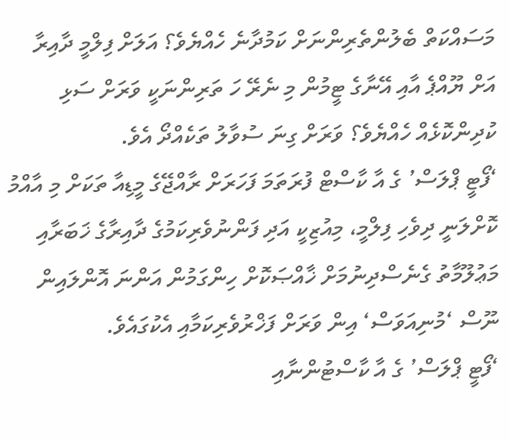މަސައްކަތް ބެލުންތެރިންނަށް ކަމުދާނެ ހެއްޔެވެ؟ އަލަށް ފިލްމީ ދާއިރާ އަށް ޔޫއްޕެ އާއި އޭނާގެ ޓީމުން މި ނެރޭ ހަ ތަރިންނަކީ ވަރަށް ސަޅި ކުދިންކޮޅެއް ހެއްޔެވެ؟ ވަރަށް ގިނަ ސުވާލު ތަކެއްދޯ އެވެ.
‘ފޯޓީ ޕްލަސް’ ގެ އާ ކާސްޓް ފުރަތަމަ ފަހަރަށް ރާއްޖޭގެ މީޑިއާ ތަކަށް މި އާއްމު ކޮށްލަނީ ދިވެހި ފިލްމީ، މިއުޒިކީ އަދި ފަންނުވެރިކަމުގެ ދާއިރާގެ ޚަބަރާއި މަޢުލޫމާތު ގެނެސްދިނުމަށް ޚާއްޞަކޮށް ހިންގަމުން އަންނަ އޮންލައިން ނޫސް ‘މުނިއަވަސް‘ އިން ވަރަށް ފަޚްރުވެރިކަމާއި އެކުގައެވެ.
‘ފޯޓީ ޕްލަސް’ ގެ އާ ކާސްޓުންނާއި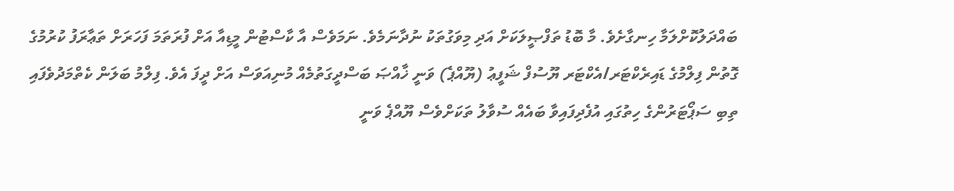ބައްދަލުކޮށްލަމާ ހިނގާށެވެ. މާ ބޮޑު ތަފްޞީލަކަށް އަދި މިވަގުތަކު ނުދާނަމެވެ. ނަމަވެސް އާ ކާސްޓުން މީޑިއާ އަށް ފުރަތަމަ ފަހަރަށް ތަޢާރަފު ކުރުމުގެ ގޮތުން ފިލްމުގެ ޑައިރެކްޓަރ/އެކްޓަރ ޔޫސުފް ޝަފީޢު (ޔޫއްޕެ) ވަނީ ޚާއްޞަ ބަސްދީގަތުމެއް މުނިއަވަސް އަށް ދީފަ އެވެ. ފިލްމު ބަލަން ކެތްމަދުވެފައި ތިބި ސަޕޯޓަރުންގެ ހިތުގައި އުފެދިފައިވާ ބައެއް ސުވާލު ތަކަށްވެސް ޔޫއްޕެ ވަނީ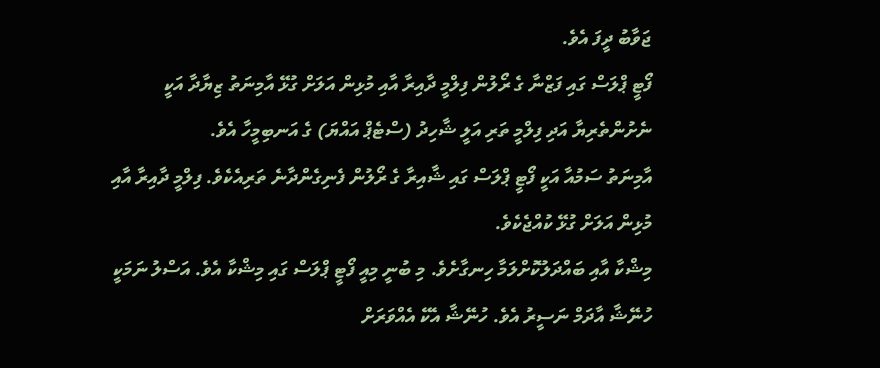ޖަވާބު ދީފަ އެވެ.
ފޯޓީ ޕްލަސް ގައި ފަޒްނާ ގެ ރޯލުން ފިލްމީ ދާއިރާ އާއި މުޅިން އަލަށް ގުޅޭ އާމިނަތު ޒިޔާދާ އަކީ ނެށުންތެރިޔާ އަދި ފިލްމީ ތަރި އަލީ ޝާހިދު (ސްޓެޕް އައްޔަ) ގެ އަނބިމީހާ އެވެ.
އާމިނަތު ސަމުއާ އަކީ ފޯޓީ ޕްލަސް ގައި ޝާއިރާ ގެ ރޯލުން ފެނިގެންދާނެ ތަރިއެކެވެ. ފިލްމީ ދާއިރާ އާއި މުޅިން އަލަށް ގުޅޭ ކުއްޖެކެވެ.
މިޝްކާ އާއި ބައްދަލުކޮށްލަމާ ހިނގާށެވެ. މި ބުނީ މިއީ ފޯޓީ ޕްލަސް ގައި މިޝްކާ އެވެ. އަސްލު ނަމަކީ ހުނޭޝާ އާދަމް ނަސީރު އެވެ. ހުނޭޝާ އެކޭ އެއްވަރަށް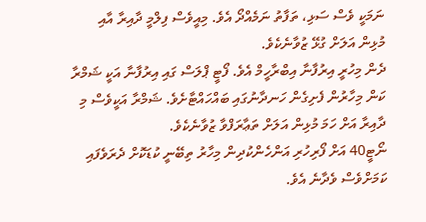ނަމަކީ ވެސް ސަޅި، ތަފާތު ނަމެއްދޯ އެވެ. މިއީވެސް ފިލްމީ ދާއިރާ އާއި މުޅިން އަލަށް ގުޅޭ ޒުވާނެކެވެ.
ދެން މިހުރީ އިރުފާނާ އިބްރާހީމް އެވެ. ފޯޓީ ޕްލަސް ގައި އިރުފާނާ އަކީ ޝަމްރާ ކަން މިހާރުން ފެށިގެން ހަނދާނުގައި ބައްހައްޓާށެވެ. ޝަމްރާ އަކީވެސް މި ދާއިރާ އަށް ހަމަ މުޅިން އަލަށް ތަޢާރަފްވާ ޒުވާނެކެވެ.
ނޯޓީ40 އަށް ފޯރިހުރި އަންހެންކުދިން މިހާރު ތިބޭނީ ކުޑަކޮށް ދެރަވެފައި ކަމަށްވެސް ވެދާނެ އެވެ.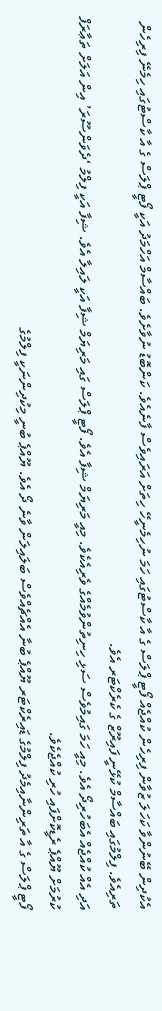އެކުދިން ބޭނުންވާ ކަހަލަ ޒުވާން ފިރިހެން ކުއްޖެއް ފޯޓީ ޕްލަސް ގެ އާ ކާސްޓުގައި ހަމަ ނުހިމެނީހޭ ހިތަށް އަރައިވެސް ފާނެއެވެ. ކަންބޮޑު ނުވާށެވެ. ބައްސާމް އަހްމަދު އަކީ ފޯޓީ ޕްލަސް ގެ އާ ކާސްޓުގައި ހިމެނޭ ފިރިހެން ތަރިއެވެ. ފިލްމުގައި ބައްސާމް ކުޅޭނީ ފައިރޫޒް ގެ ކެރެކްޓަރ އެވެ.
އަދި އެއް ކުއްޖެއް އެބަހުރިދޯ އެވެ. މިއީ ހަމަ ގައިމުވެސް ސަޅި ހިނިތުންވުމެއްގެ ވެރިއެކެވެ. މިއީ މަރިޔަމް ޝިފާ އެވެ. ފޯޓީ ޕްލަސް ގައި މަރިޔަމް ޝިފާ އަކީ ލައިލާ އެވެ. ޝިފާ އަކީ ފިލްމު ‘ދެވަންސޫރަ’ އިން އަލަށް ތަޢާރަފް ކުރުމަށް ޔޫއްޕެ ރެޑީކޮށްފައި ހުރި ކުއްޖެކެވެ.
ފޯޓީ ޕްލަސް ގެ އާ ތަރިންނާއިމެދު ފިލްމުގެ ޑައިރެކްޓަރ ޔޫއްޕެ ބުނާ އެއްޗެއްވެސް ބަލައިލަން ވާނެ ދޯ އެވެ. ޔޫއްޕެ ބުނީ މިކުދިންނަކީ ފިލްމުގެ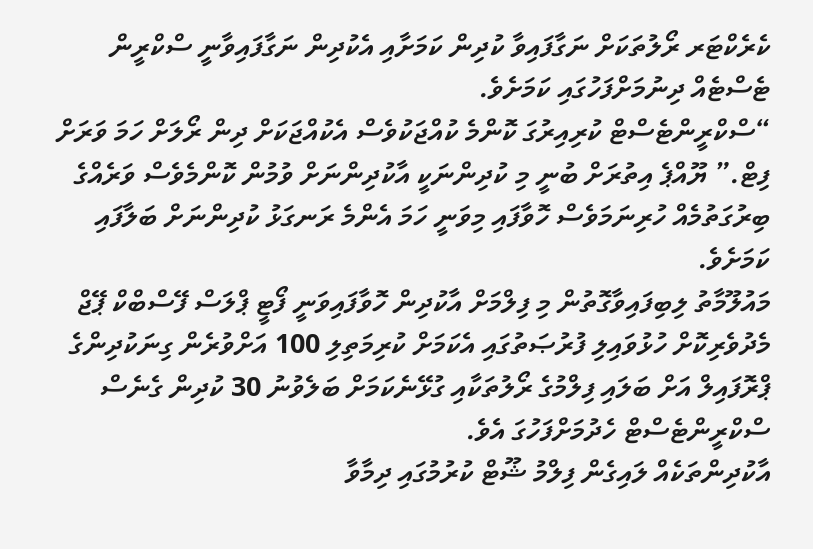ކެރެކްޓަރ ރޯލުތަކަށް ނަގާފައިވާ ކުދިން ކަމަށާއި އެކުދިން ނަގާފައިވާނީ ސްކްރީން ޓެސްޓެއް ދިނުމަށްފަހުގައި ކަމަށެވެ.
“ސްކްރީންޓެސްޓް ކުރިއިރުގަ ކޮންމެ ކުއްޖަކުވެސް އެކުއްޖަކަށް ދިން ރޯލަށް ހަމަ ވަރަށް ފިޓް.” ޔޫއްޕެ އިތުރަށް ބުނީ މި ކުދިންނަކީ އާކުދިންނަށް ވުމުން ކޮންމެވެސް ވަރެއްގެ ބިރުގަތުމެއް ހުރިނަމަވެސް ހޮވާފައި މިވަނީ ހަމަ އެންމެ ރަނގަޅު ކުދިންނަށް ބަލާފައި ކަމަށެވެ.
މައުލޫމާތު ލިބިފައިވާގޮތުން މި ފިލްމަށް އާކުދިން ހޮވާފައިވަނީ ފޯޓީ ޕްލަސް ފޭސްބްކް ޕޭޖް މެދުވެރިކޮށް ހުޅުވައިލި ފުރުޞަތުގައި އެކަމަށް ކުރިމަތިލި 100 އަށްވުރެން ގިނަކުދިންގެ ޕްރޮފައިލް އަށް ބަލައި ފިލްމުގެ ރޯލުތަކާއި ގުޅޭނެކަމަށް ބަލެވުނު 30 ކުދިން ގެނެސް ސްކްރީންޓެސްޓް ހެދުމަށްފަހުގަ އެވެ.
އާކުދިންތަކެއް ލައިގެން ފިލްމު ޝޫޓް ކުރުމުގައި ދިމާވާ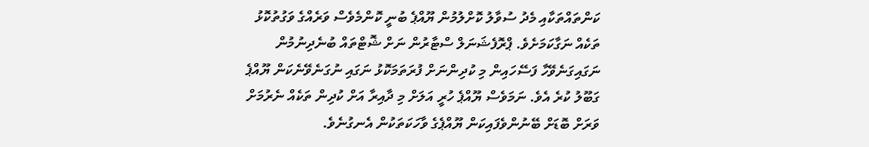ކަންތައްތަކާއި މެދު ސުވާލު ކޮށްލުމުން ޔޫއްޕެ ބުނީ ކޮންމެވެސް ވަރެއްގެ ވަގުތުކޮޅު ތަކެއް ނަގާކަމަށެވެ. ޕްރޮފެޝަނަލް ސްޓާރުން ނަށް ޝޮޓްތައް ބުނެދިނުމުން ނަގައިގަނެވޭހާ ފަސޭހައިން މި ކުދިންނަށް ފުރަތަމަކޮޅު ނަގައި ނުގަނެވޭނެކަން ޔޫއްޕެ ގަބޫލު ކުރެ އެވެ. ނަމަވެސް ޔޫއްޕެ ހުރީ އަލަށް މި ދާއިރާ އަށް ކުދިން ތަކެއް ނެރުމަށް ވަރަށް ބޮޑަށް ބޭނުންވެފައިކަން ޔޫއްޕެގެ ވާހަކަތަކުން އެނގުނެވެ.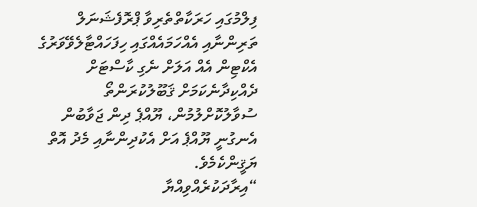ފިލްމުގައި ހަރަކާތްތެރިވާ ޕްރޮފެޝަނަލް ތަރިންނާއި އެއްހަމައެއްގައި ހިފަހައްޓާލެވޭވަރުގެ އެކްޓިން އެއް އަލަށް ނެގި ކާސްޓަށް ދެއްކިދާނެކަމަށް ޤަބޫލުކުރަންތޯ ސުވާލުކޮށްލުމުން، ޔޫއްޕެ ދިން ޖަވާބުން އެނގުނީ ޔޫއްޕެ އަށް އެކުދިންނާއި މެދު އޮތް ޔަޤީންކެމެވެ.
“އިރާދަކުރެއްވިއްޔާ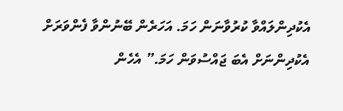އެކުދިންލައްވާ ކުރުވާނަން ހަމަ. އަހަރެން ބޭނުންވާ ފެންވަރަށް އެކުދިންނަށް އެބަ ޖައްސުވަން ހަމަ.” އެހެން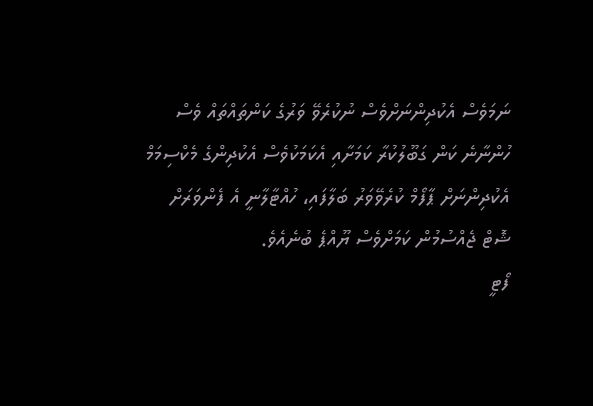ނަމަވެސް އެކުދިންނަށްވެސް ނުކުރެވޭ ވަރުގެ ކަންތައްތައް ވެސް ހުންނާނެ ކަން ގަބޫލުކުރާ ކަމަށާއި އެކަމަކުވެސް އެކުދިންގެ މެކްސިމަމް އެކުދިންނަށް ޕާފޯމް ކުރެވޭވަރު ބަލާފައި، ހުއްޓާލާނީ އެ ފެންވަރަށް ޝޮޓް ޖެއްސުމުން ކަމަށްވެސް ޔޫއްޕެ ބުނެއެވެ.
ފޯޓީ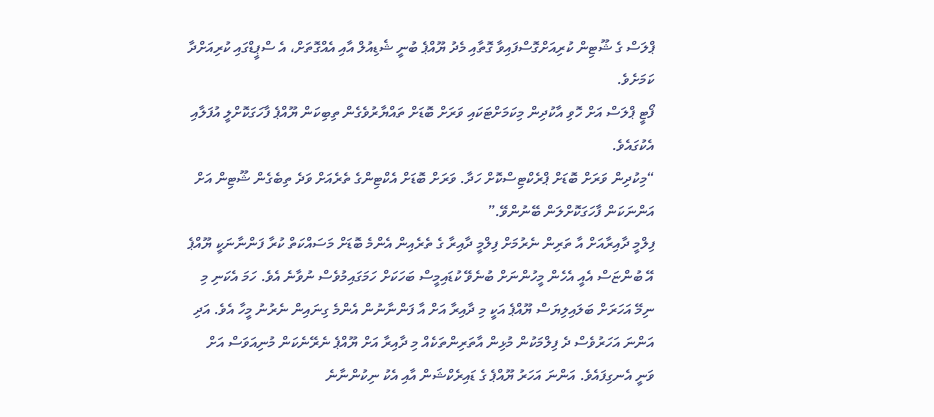ޕްލަސް ގެ ޝޫޓިން ކުރިއަށްގޮސްފައިވާ ގޮތާއި މެދު ޔޫއްޕެ ބުނީ ޝެޑިއުލް އާއި އެއްގޮތަށް، އެ ސްޕީޑްގައި ކުރިއަށްދާ ކަމަށެވެ.
ފޯޓީ ޕްލަސް އަށް ހޮވި އާކުދިން މިކަމަށްޓަކައި ވަރަށް ބޮޑަށް ތައްޔާރުވެގެން ތިބިކަން ޔޫއްޕެ ފާހަގަކޮށްލީ އުފަލާއި އެކުގައެވެ.
“މިކުދިން ވަރަށް ބޮޑަށް ޕްރެކްޓިސްކޮށް ހަދާ. ވަރަށް ބޮޑަށް އެކްޓިންގެ ތެރެއަށް ވަދެ ތިބެގެން ޝޫޓިން އަށް އަންނަކަން ފާހަގަކޮށްލަން ބޭނުންވޭ.”
ފިލްމީ ދާއިރާއަށް އާ ތަރިން ނެރުމަށް ފިލްމީ ދާއިރާ ގެ ތެރެއިން އެންމެ ބޮޑަށް މަސައްކަތް ކުރާ ފަންނާނަކީ ޔޫއްޕެ އޭ ބުންޏަސް އެއީ އެހެން މީހުންނަށް ބުނެވޭ ކުޑައިމީސް ބަހަކަށް ހަމަގައިމުވެސް ނުވާނެ އެވެ. ހަމަ އެކަނި މި ނިމޭ އަހަރަށް ބަލައިލިޔަސް ޔޫއްޕެ އަކީ މި ދާއިރާ އަށް އާ ފަންނާނުން އެންމެ ގިނައިން ނެރުނު މީހާ އެވެ. އަދި އަންނަ އަހަރުވެސް ދެ ފިލްމަކުން މުޅިން އާތަރިންތަކެއް މި ދާއިރާ އަށް ޔޫއްޕެ ނެރޭނެކަން މުނިއަވަސް އަށް ވަނީ އެނގިފައެވެ. އަންނަ އަހަރު ޔޫއްޕެ ގެ ޑައިރެކްޝަން އާއި އެކު ނިކުންނާނެ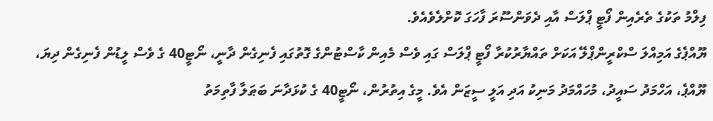ފިލްމު ތަކުގެ ތެރެއިން ފޯޓީ ޕްލަސް އާއި ދެވަންސޫރަ ފާހަގަ ކޮށްލެވެއެވެ.
ޔޫއްޕެގެ އަމިއްލަ ސްކްރީންޕްލޭ އަކަށް ތައްޔާރުކުރާ ފޯޓީ ޕްލަސް ގައި ވެސް މެއިން ކާސްޓުންގެ ގޮތުގައި ފެނިގެން ދާނީ، ނޯޓީ40 ގެ ވެސް ލީޑުން ފެނިގެން ދިޔަ، ޔޫއްޕެ، އަހްމަދު ސައީދު، މުހައްމަދު މަނިކު އަދި އަލީ ސީޒަން އެވެ. މީގެ އިތުރުން، ނޯޓީ40 ގެ ކުޅަދާނަ ބަޠަލާ ފާތިމަތު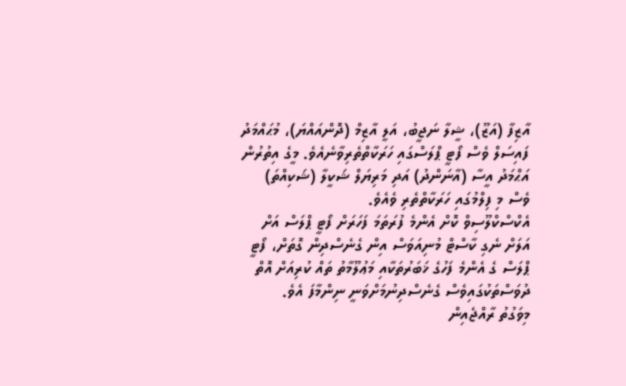އާޒިފާ (އަޒޫ)، ޝީލާ ނަޖީބު، އަލީ އާޒިމް (ދޮންއައްޔަ)، މުޙައްމަދު ފައިސަލް ވެސް ފޯޓީ ޕްލަސްގައި ހަރަކާތްތެރިވާނެއެވެ. މީގެ އިތުރުން އަޙްމަދު އީސާ (އާނަންދު) އަދި މަރިޔަލް ޝަކީލާ (ޝަކިއްތަ) ވެސް މި ފިލްމުގައި ހަރަކާތްތެރި ވެއެވެ.
އެކްސްކްލޫސިވް ކޮށް އެންމެ ފުރަތަމަ ފަހަރަށް ފޯޓީ ޕްލަސް އަށް އަލަށް ނެގި ކާސްޓް މުނިއަވަސް އިން ގެނެސްދިން ގޮތަށް، ފޯޓީ ޕްލަސް ގެ އެންމެ ފަހުގެ ޚަބަރުތަކާއި މަޢުލޫމާތު ތައް ކުރިއަށް އޮތް ދުވަސްތަކުގައިވެސް ގެނެސްދިނުމަށްވަނީ ނިންމާފަ އެވެ.
މިވަގުތު ރާއްޖެއިން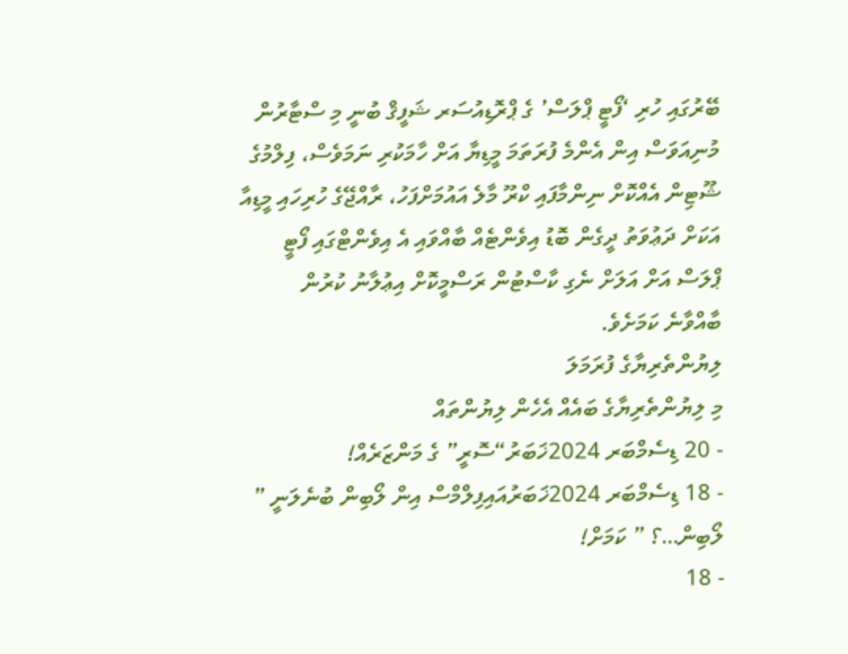ބޭރުގައި ހުރި ‘ފޯޓީ ޕްލަސް’ ގެ ޕްރޮޑިއުސަރ ޝަފީޤް ބުނީ މި ސްޓާރުން މުނިއަވަސް އިން އެންމެ ފުރަތަމަ މީޑިޔާ އަށް ހާމަކުރި ނަމަވެސް، ފިލްމުގެ ޝޫޓިން އެއްކޮށް ނިންމާފައި ކްރޫ މާލެ އައުމަށްފަހު، ރާއްޖޭގެ ހުރިހައި މީޑިއާ އަކަށް ދަޢުވަތު ދީގެން ބޮޑު އިވެންޓެއް ބާއްވައި އެ އިވެންޓްގައި ފޯޓީ ޕްލަސް އަށް އަލަށް ނެގި ކާސްޓުން ރަސްމީކޮށް އިޢުލާނު ކުރުން ބާއްވާނެ ކަމަށެވެ.
ލިޔުންތެރިޔާގެ ފުރަމަލަ
މި ލިޔުންތެރިޔާގެ ބައެއް އެހެން ލިޔުންތައް
- 20 ޑިސެމްބަރ 2024ޚަބަރު“ސޮރީ” ގެ މަންޒަރެއް!
- 18 ޑިސެމްބަރ 2024ޚަބަރުއައިފިލްމްސް އިން ލޯބިން ބުނެލަނީ ” ލޯބިން…؟ ” ކަމަށް!
- 18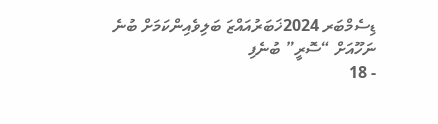ޑިސެމްބަރ 2024ޚަބަރުއައްޒަ ބަލިވެއިންކަމަށް ބުނެ ނަހޫއަށް “ސޮރީ” ބުނެފި
- 18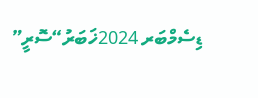ޑިސެމްބަރ 2024ޚަބަރު“ސޮރީ”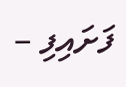ފަށައިފި –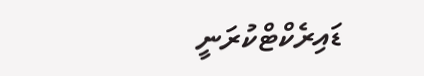ޑައިރެކްޓްކުރަނީ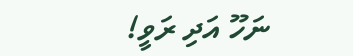ނަހޫ އަދި ރަވީ!